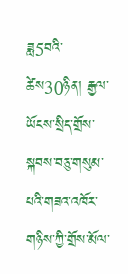ཟླ5བའི་ཚེས30ཉིན། རྒྱལ་ཡོངས་སྲིད་གྲོས་སྐབས་བཅུ་གསུམ་པའི་གཟའ་འཁོར་གཉིས་ཀྱི་གྲོས་མོལ་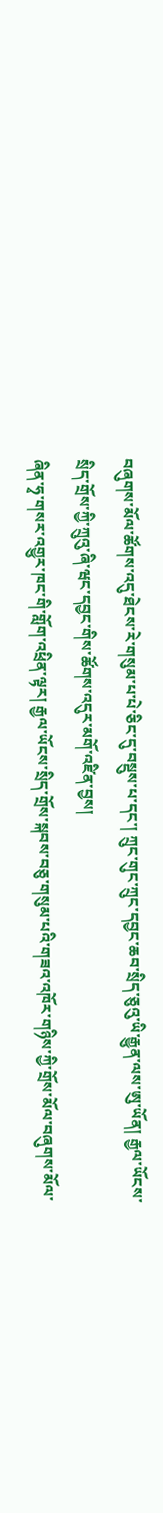བཞུགས་མོལ་ཚོགས་འདུ་ཐེངས་རེ་གསུམ་པ་པེ་ཅིང་དུ་བསྡུས་པ་དང་། ཀྲུང་གུང་ཀྲུང་དབྱང་ཆབ་སྲིད་ཅུའུ་ཡི་རྒྱུན་ལས་ཨུ་ཡོན། རྒྱལ་ཡོངས་སྲིད་གྲོས་ཀྱི་ཀྲུའུ་ཞི་ཝང་དབྱང་གིས་ཚོགས་འདུར་མགོ་འཛིན་བྱས།
ཞིན་ཧྭ་གསར་འགྱུར་ཁང་གི་གློག་འཕྲིན་ལྟར། རྒྱལ་ཡོངས་སྲིད་གྲོས་སྐབས་བཅུ་གསུམ་པའི་གཟའ་འཁོར་གཉིས་ཀྱི་གྲོས་མོལ་བཞུགས་མོལ་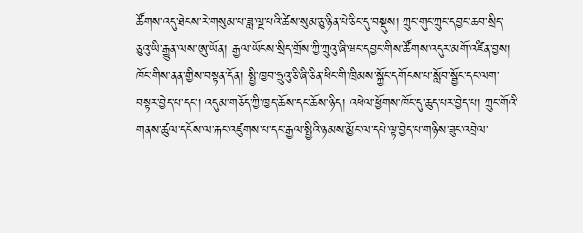ཚོགས་འདུ་ཐེངས་རེ་གསུམ་པ་ཟླ་ལྔ་པའི་ཚེས་སུམ་ཅུ་ཉིན་པེ་ཅིང་དུ་བསྡུས། ཀྲུང་གུང་ཀྲུང་དབྱང་ཆབ་སྲིད་ཅུའུ་ཡི་རྒྱུན་ལས་ཨུ་ཡོན། རྒྱལ་ཡོངས་སྲིད་གྲོས་ཀྱི་ཀྲུའུ་ཞི་ཝང་དབྱང་གིས་ཚོགས་འདུར་མགོ་འཛིན་བྱས། ཁོང་གིས་ནན་གྱིས་བསྟན་དོན། སྤྱི་ཁྱབ་ཧྲུའུ་ཅི་ཞི་ཅིན་ཕིང་གི་ཁྲིམས་སྐྱོང་དགོངས་པ་སློབ་སྦྱོང་དང་ལག་བསྟར་བྱེད་པ་དང་། འདུམ་གཅོད་ཀྱི་ཁྱད་ཆོས་དང་ཆོས་ཉིད། འཕེལ་ཕྱོགས་ཁོང་དུ་ཆུད་པར་བྱེད་པ། ཀྲུང་གོའི་གནས་ཚུལ་དངོས་ལ་རྐང་འཛུགས་པ་དང་རྒྱལ་སྤྱིའི་ཉམས་མྱོང་ལ་དཔེ་ལྟ་བྱེད་པ་གཉིས་ཟུང་འབྲེལ་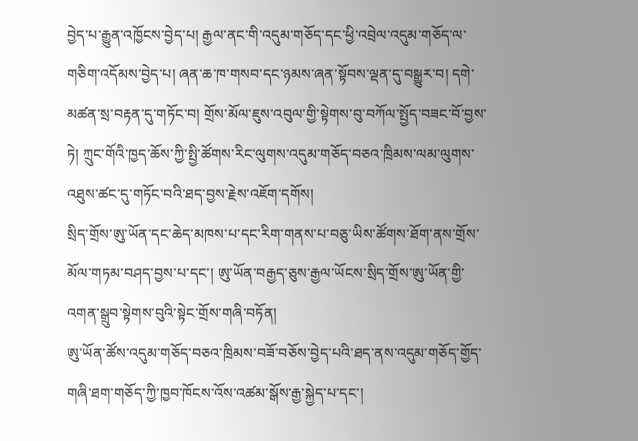བྱེད་པ་རྒྱུན་འཁྱོངས་བྱེད་པ། རྒྱལ་ནང་གི་འདུམ་གཅོད་དང་ཕྱི་འབྲེལ་འདུམ་གཅོད་ལ་གཅིག་འདོམས་བྱེད་པ། ཞན་ཆ་ཁ་གསབ་དང་ཉམས་ཞན་སྟོབས་ལྡན་དུ་བསྒྱུར་བ། དགེ་མཚན་སྲ་བརྟན་དུ་གཏོང་བ། གྲོས་མོལ་ཇུས་འབུལ་གྱི་སྟེགས་བུ་བཀོལ་སྤྱོད་བཟང་བོ་བྱས་ཏེ། ཀྲུང་གོའི་ཁྱད་ཆོས་ཀྱི་སྤྱི་ཚོགས་རིང་ལུགས་འདུམ་གཅོད་བཅའ་ཁྲིམས་ལམ་ལུགས་འཐུས་ཚང་དུ་གཏོང་བའི་ཐད་བྱས་རྗེས་འཇོག་དགོས།
སྲིད་གྲོས་ཨུ་ཡོན་དང་ཆེད་མཁས་པ་དང་རིག་གནས་པ་བཅུ་ཡིས་ཚོགས་ཐོག་ནས་གྲོས་མོལ་གཏམ་བཤད་བྱས་པ་དང་། ཨུ་ཡོན་བརྒྱད་ཅུས་རྒྱལ་ཡོངས་སྲིད་གྲོས་ཨུ་ཡོན་གྱི་འགན་སྒྲུབ་སྟེགས་བུའི་སྟེང་གྲོས་གཞི་བཏོན།
ཨུ་ཡོན་ཚོས་འདུམ་གཅོད་བཅའ་ཁྲིམས་བཟོ་བཅོས་བྱེད་པའི་ཐད་ནས་འདུམ་གཅོད་གྱོད་གཞི་ཐག་གཅོད་ཀྱི་ཁྱབ་ཁོངས་འོས་འཚམ་སྒོས་རྒྱ་སྐྱེད་པ་དང་།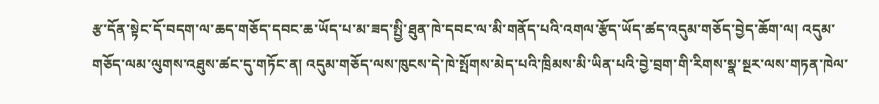རྩ་དོན་སྟེང་དོ་བདག་ལ་ཆད་གཅོད་དབང་ཆ་ཡོད་པ་མ་ཟད་སྤྱི་ཐུན་ཁེ་དབང་ལ་མི་གནོད་པའི་འགལ་རྩོད་ཡོད་ཚད་འདུམ་གཅོད་བྱེད་ཆོག་ལ། འདུམ་གཅོད་ལམ་ལུགས་འཐུས་ཚང་དུ་གཏོང་ན། འདུམ་གཅོད་ལས་ཁུངས་དེ་ཁེ་སྤོགས་མེད་པའི་ཁྲིམས་མི་ཡིན་པའི་བྱེ་བྲག་གི་རིགས་སྣ་སྔར་ལས་གཏན་ཁེལ་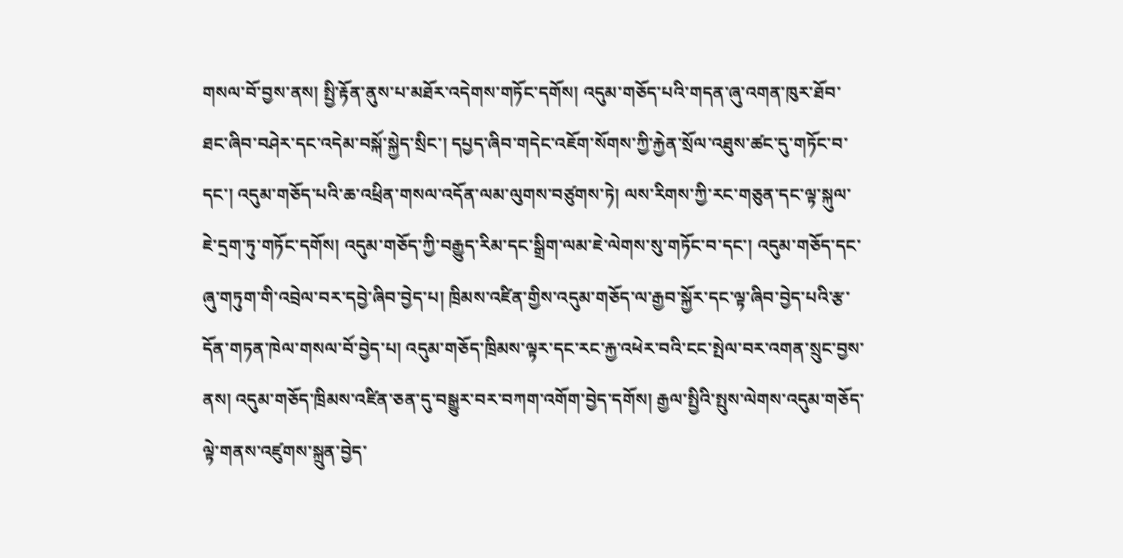གསལ་བོ་བྱས་ནས། སྤྱི་རྟོན་ནུས་པ་མཐོར་འདེགས་གཏོང་དགོས། འདུམ་གཅོད་པའི་གདན་ཞུ་འགན་ཁུར་ཐོབ་ཐང་ཞིབ་བཤེར་དང་འདེམ་བསྐོ་སྐྱེད་སྲིང་། དཔྱད་ཞིབ་གདེང་འཇོག་སོགས་ཀྱི་རྐྱེན་སྲོལ་འཐུས་ཚང་དུ་གཏོང་བ་དང་། འདུམ་གཅོད་པའི་ཆ་འཕྲིན་གསལ་འདོན་ལམ་ལུགས་བཙུགས་ཏེ། ལས་རིགས་ཀྱི་རང་གཅུན་དང་ལྟ་སྐུལ་ཇེ་དྲག་ཏུ་གཏོང་དགོས། འདུམ་གཅོད་ཀྱི་བརྒྱུད་རིམ་དང་སྒྲིག་ལམ་ཇེ་ལེགས་སུ་གཏོང་བ་དང་། འདུམ་གཅོད་དང་ཞུ་གཏུག་གི་འབྲེལ་བར་དབྱེ་ཞིབ་བྱེད་པ། ཁྲིམས་འཛིན་གྱིས་འདུམ་གཅོད་ལ་རྒྱབ་སྐྱོར་དང་ལྟ་ཞིབ་བྱེད་པའི་རྩ་དོན་གཏན་ཁེལ་གསལ་བོ་བྱེད་པ། འདུམ་གཅོད་ཁྲིམས་ལྟར་དང་རང་རྐྱ་འཕེར་བའི་ངང་སྤེལ་བར་འགན་སྲུང་བྱས་ནས། འདུམ་གཅོད་ཁྲིམས་འཛིན་ཅན་དུ་བསྒྱུར་བར་བཀག་འགོག་བྱེད་དགོས། རྒྱལ་སྤྱིའི་སྤུས་ལེགས་འདུམ་གཅོད་ལྟེ་གནས་འཛུགས་སྐྲུན་བྱེད་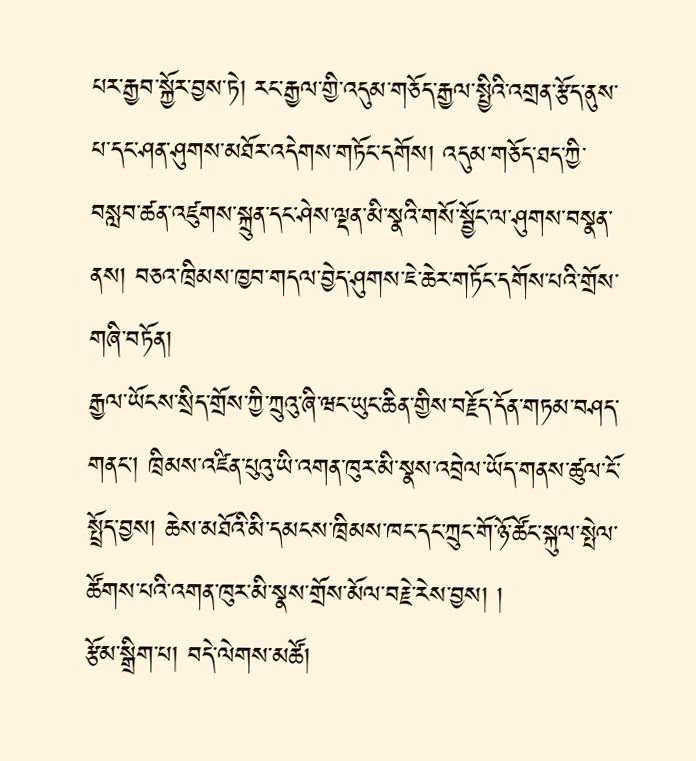པར་རྒྱབ་སྐྱོར་བྱས་ཏེ། རང་རྒྱལ་གྱི་འདུམ་གཅོད་རྒྱལ་སྤྱིའི་འགྲན་རྩོད་ནུས་པ་དང་ཤན་ཤུགས་མཐོར་འདེགས་གཏོང་དགོས། འདུམ་གཅོད་ཐད་ཀྱི་བསླབ་ཚན་འཛུགས་སྐྲུན་དང་ཤེས་ལྡན་མི་སྣའི་གསོ་སྦྱོང་ལ་ཤུགས་བསྣན་ནས། བཅའ་ཁྲིམས་ཁྱབ་གདལ་བྱེད་ཤུགས་ཇེ་ཆེར་གཏོང་དགོས་པའི་གྲོས་གཞི་བཏོན།
རྒྱལ་ཡོངས་སྲིད་གྲོས་ཀྱི་ཀྲུའུ་ཞི་ཝང་ཡུང་ཆིན་གྱིས་བརྗོད་དོན་གཏམ་བཤད་གནང་། ཁྲིམས་འཛིན་པུའུ་ཡི་འགན་ཁུར་མི་སྣས་འབྲེལ་ཡོད་གནས་ཚུལ་ངོ་སྤྲོད་བྱས། ཆེས་མཐོའི་མི་དམངས་ཁྲིམས་ཁང་དང་ཀྲུང་གོ་ཉོ་ཚོང་སྐུལ་སྤེལ་ཚོགས་པའི་འགན་ཁུར་མི་སྣས་གྲོས་མོལ་བརྗེ་རེས་བྱས། །
རྩོམ་སྒྲིག་པ། བདེ་ལེགས་མཚོ།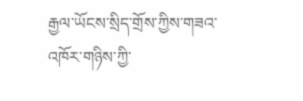རྒྱལ་ཡོངས་སྲིད་གྲོས་ཀྱིས་གཟའ་འཁོར་གཉིས་ཀྱི་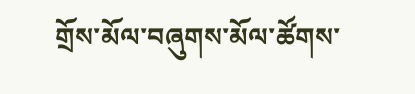གྲོས་མོལ་བཞུགས་མོལ་ཚོགས་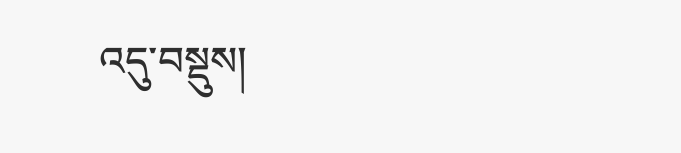འདུ་བསྡུས།